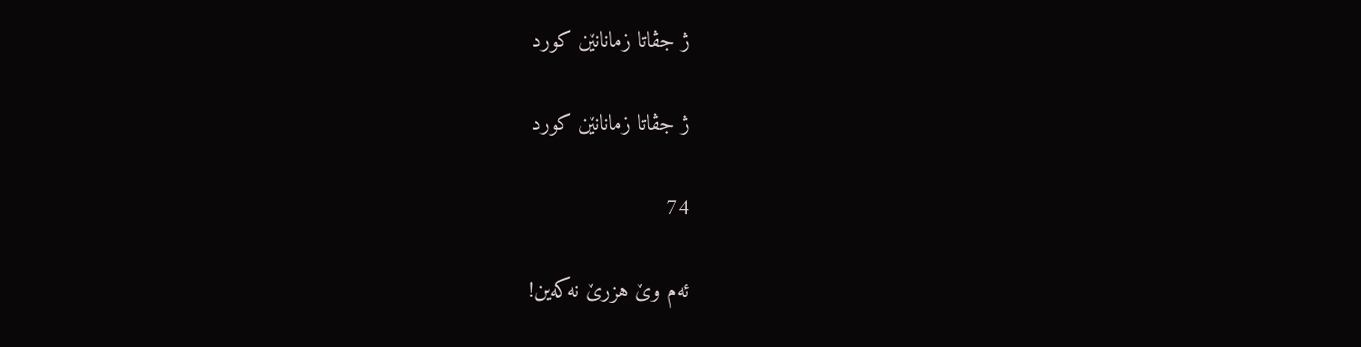ژ جڤاتا زمانانێن كورد

ژ جڤاتا زمانانێن كورد

74

ئه‌م وێ هزرێ نه‌كه‌ین!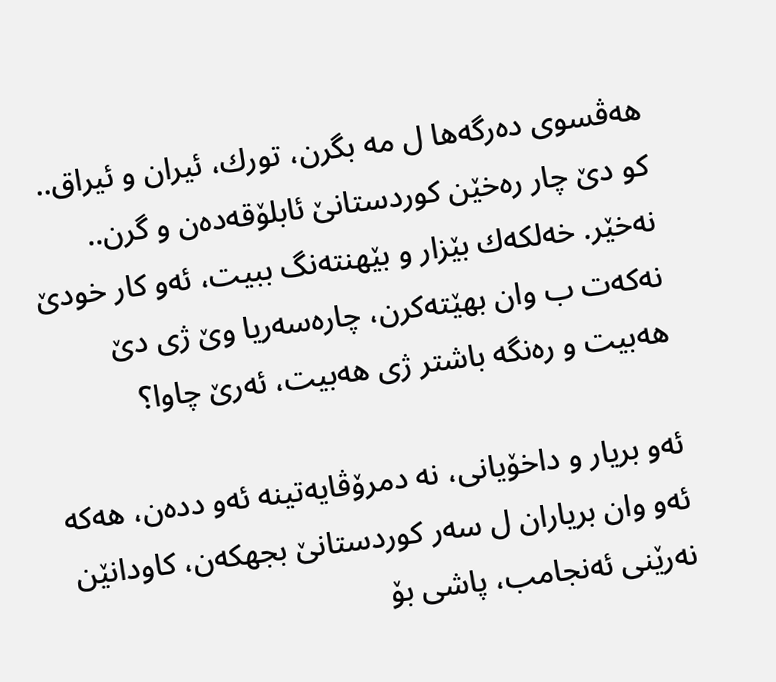هه‌ڤسوی ده‌رگه‌ها ل مه‌ بگرن، تورك، ئیران و ئیراق.. كو دێ چار ره‌خێن كوردستانێ ئابلۆقه‌ده‌ن و گرن.. نه‌خێر. خه‌لكه‌ك بێزار و بێهنته‌نگ ببیت، ئه‌و كار خودێ نه‌كه‌ت ب وان بهێته‌كرن، چاره‌سه‌ریا وێ ژی دێ هه‌بیت و ره‌نگه‌ باشتر ژی هه‌بیت، ئه‌رێ چاوا؟

ئه‌و بریار و داخۆیانی، نه‌ دمرۆڤایه‌تینه‌ ئه‌و دده‌ن، هه‌كه‌ ئه‌و وان بریاران ل سه‌ر كوردستانێ بجهكه‌ن، كاودانێن نه‌رێنی ئه‌نجامب، پاشی بۆ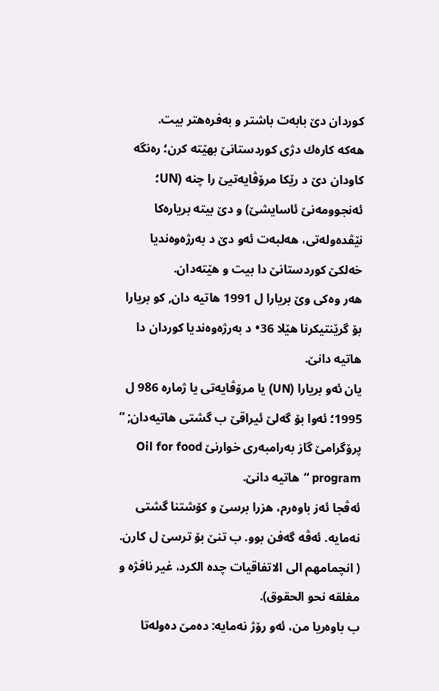كوردان دێ بابه‌ت باشتر و به‌فره‌هتر بیت.
هه‌كه‌ كاره‌ك دژی كوردستانێ بهێته‌ كرن؛ ره‌نگه‌ كاودان دێ د رێكا مرۆڤایه‌تیێ را چنه‌ (UN؛ ئه‌نجوومه‌نێ ئاسایشێ) و دێ بیته‌ بریاره‌كا نێڤده‌وله‌تی، هه‌لبه‌ت ئه‌و دێ د به‌رژه‌وه‌ندیا خه‌لكێ كوردستانێ دا بیت و هێته‌دان.
هه‌ر وه‌كی وێ بریارا ل 1991 هاتیه‌ دان, كو بریارا بۆ گرێنتیكرنا هێلا 36• د به‌رژه‌وه‌ندیا كوردان دا هاتیه‌ دانێ.
یان ئه‌و بریارا (UN) یا مرۆڤایه‌تی یا ژماره‌ 986 ل 1995؛ ئه‌وا بۆ گه‌لێ ئیراقێ ب گشتی هاتیه‌دان; ” پرۆگرامێ گاز به‌رامبه‌ری خوارنێ Oil for food program “هاتیه‌ دانێ.
ئه‌ڤجا ئه‌ز باوه‌رم، هزرا برسێ و كۆشتنا گشتی نه‌مایه‌. ئه‌ڤه‌ گه‌فن بوو. ب تنێ بۆ ترسێ ل كارن. ( انچمامهم الى الاتفاقیات چده‌ الكرد، غیر نافژه‌ و مغلقه‌ نحو الحقوق).
ب باوه‌ریا من، ئه‌و رۆژ نه‌مایه‌: ده‌مێ ده‌وله‌تا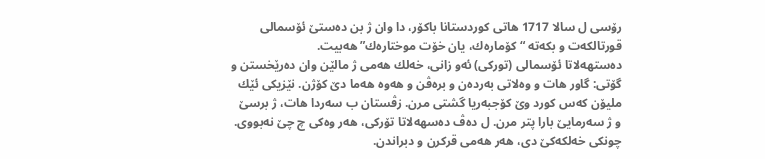رۆسی ل سالا 1717 هاتی كوردستانا باكۆر، دا وان ژ بن ده‌ستێ ئۆسمالی قورتالكه‌ت و بكه‌ته‌ “كۆماره‌ك، یان خۆت موختاره‌ك” هه‌بیت.
ده‌ستهه‌لاتا ئۆسمالی (توركی) ئه‌و زانی، خه‌لك هه‌می ژ مالێن وان ده‌رێخستن و گۆتی: گاور هات و وه‌لاتی به‌رده‌ن و بره‌ڤن و هه‌وه‌ هه‌ما دێ كۆژن. نێزیكی ئێك ملیۆن كه‌س كورد وێ كۆجبه‌ریا گشتی مرن. زڤستان ب سه‌ردا هات، ژ برسێ و ژ سه‌رمایێ بارا پتر مرن. ل ده‌ڤ ده‌سهه‌لاتا تۆركی، هه‌ر وه‌كی چ چێ نه‌بووی. چونكی خه‌لكه‌كێ دی، هه‌ر هه‌می قركرن و دبراندن.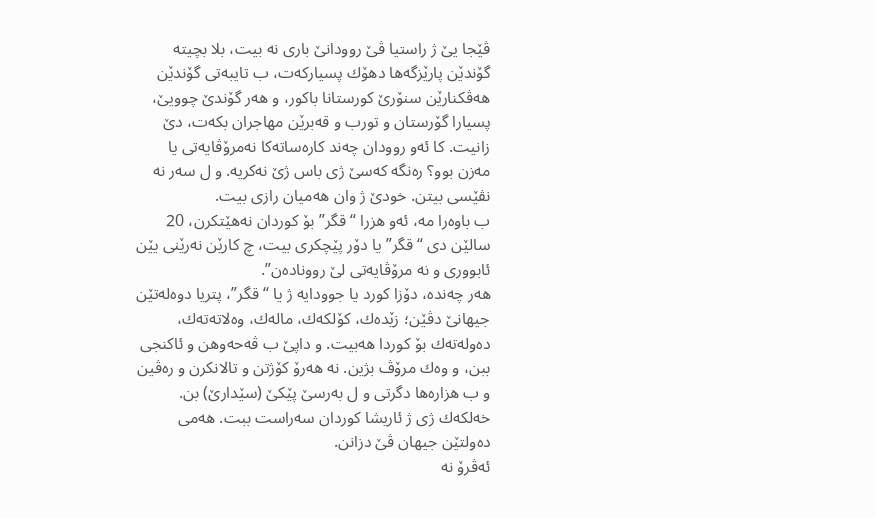ڤێجا یێ ژ راستیا ڤێ روودانێ باری نه‌ بیت، بلا بچیته‌ گۆندێن پارێزگه‌ها دهۆك پسیاركه‌ت، ب تایبه‌تی گۆندێن هه‌ڤكنارێن سنۆرێ كورستانا باكور، و هه‌ر گۆندێ چوویێ، پسیارا گۆرستان و تورب و قه‌برێن مهاجران بكه‌ت، دێ زانیت. كا ئه‌و روودان چه‌ند كاره‌ساته‌كا نه‌مرۆڤایه‌تی یا مه‌زن بوو؟ ره‌نگه‌ كه‌سێ ژی باس ژێ نه‌كریه‌. و ل سه‌ر نه‌ نڤێسی بیتن. خودێ ژ وان هه‌میان رازی بیت.
ب باوه‌را مه‌، ئه‌و هزرا “قگر” بۆ كوردان نه‌هێتكرن، 20 سالێن دی “قگر” یا دۆر پێچكری بیت، چ كارێن نه‌رێنی یێن ئابووری و نه‌ مرۆڤایه‌تی لێ رووناده‌ن”.
هه‌ر چه‌نده‌، دۆزا كورد یا جوودایه‌ ژ یا “قگر”، پتریا دوه‌له‌تێن جیهانێ دڤێن؛ زێده‌ك، كۆلكه‌ك، ماله‌ك، وه‌لاته‌ته‌ك، ده‌وله‌ته‌ك بۆ كوردا هه‌بیت. و داپێ ب ڤه‌حه‌وهن و ئاكنجی ببن، و وه‌ك مرۆڤ بژین. نه‌ هه‌رۆ كۆژتن و تالانكرن و ره‌ڤین و ب هزاره‌ها دگرتی و ل به‌رسێ پێكێ (سێدارێ) بن. خه‌لكه‌ك ژی ژ ئاریشا كوردان سه‌راست ببت. هه‌می ده‌ولتێن جیهان ڤێ دزانن.
ئه‌ڤرۆ نه‌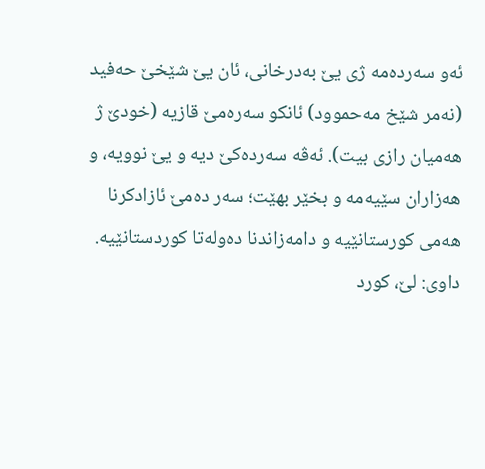ئه‌و سه‌رده‌مه‌ ژی یێ به‌درخانی، ئان یێ شێخێ حه‌فید (نه‌مر شێخ مه‌حموود) ئانكو سه‌ره‌مێ قازیه‌ (خودێ ژ هه‌میان رازی بیت). ئه‌ڤه‌ سه‌رده‌كێ دیه‌ و یێ نوویه‌، و هه‌زاران سێیه‌مه‌ و بخێر بهێت؛ سه‌ر ده‌مێ ئازادكرنا هه‌می كورستانێیه‌ و دامه‌زاندنا ده‌وله‌تا كوردستانێیه‌.
داوی: لێ، كورد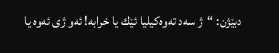دبێژن: “ژ سه‌د ته‌وه‌كیلیا ئێك یا خرابه‌! ئه‌و ژی ئه‌وه‌ یا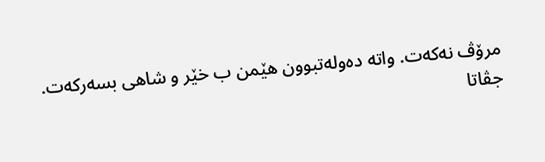مرۆڤ نه‌كه‌ت. واته‌ ده‌وله‌تبوون هێمن ب خێر و شاهی بسه‌ركه‌ت.
جڤاتا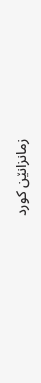زمانزانێن كورد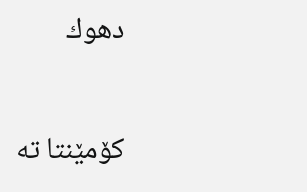دهوك

کۆمێنتا تە